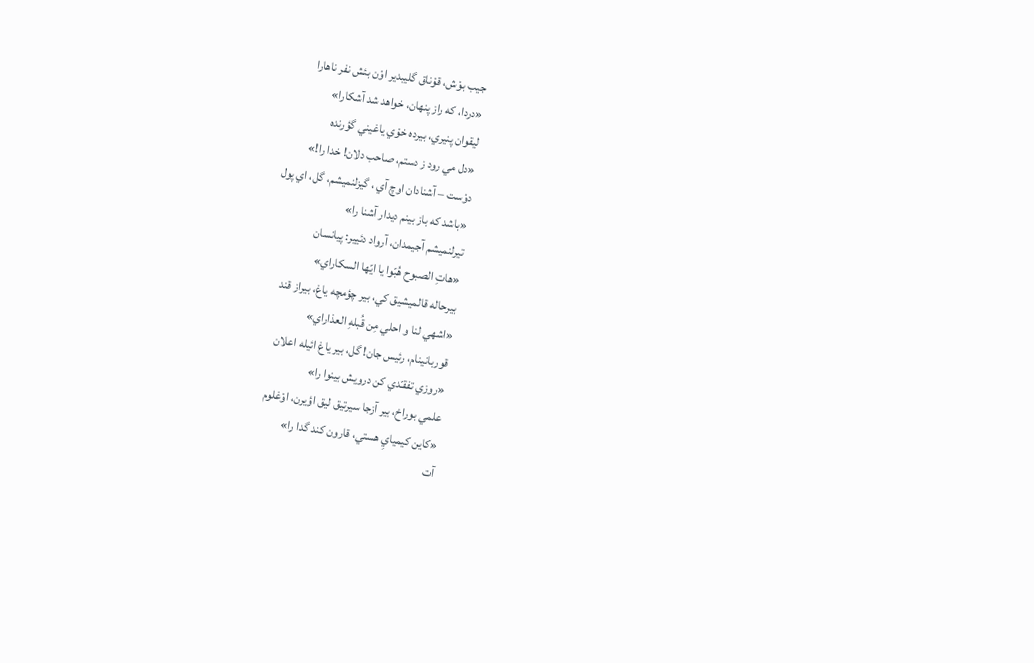جيب بوْش، قوْناق گليبدير اوْن بئش نفر ناهارا
«دردا، كه راز پنهان، خواهد شد آشكارا»
ليقوان پنيري، بيرده خوْي ياغيني گؤرنده
«دل مي رود ز دستم، صاحب دلان! خدا را!»
دوْست – آشنادان اوچ آي ، گيزلنميشم، گل، اي پول
«باشد كه باز بينم ديدار آشنا را»
تيرلنميشم آجيمدان، آرواد دئيير: پيانسان
«هاتِ الصبوح هُبّوا يا ايّها السكاراي»
بيرحاله قالمیشیق كي، بير چؤمچه ياغ، بيراز قند
«اشهي لنا و احلي مِن قُبلهِ العذاراي»
قوربانينام، رئيس جان! گل، بير ياغ ائيله اعلان
«روزي تفقـّدي كن درويش بينوا را»
علمي بوراخ، بير آزجا سيرتيق ليق اؤيرن، اوْغلوم
«كاين كيميايِ هستي، قارون كند گدا را»
آت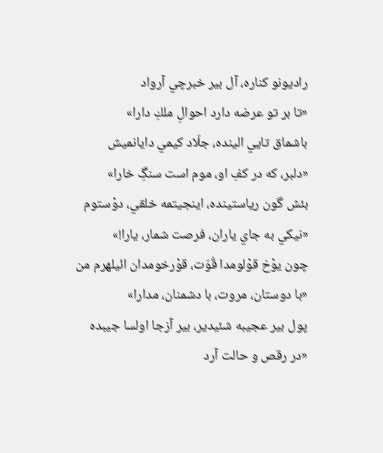راديونو كناره، آل بير خبرچي آرواد
«تا بر تو عرضه دارد احوالِ ملكِ دارا»
باشماق تايي الينده، جلّاد كيمي دايانميش
«دلبر، كه در كفِ او، موم است سنگِ خارا»
بئش گون رياستينده، اينجيتمه خلقي، دوْستوم
«نيكي به جاي ياران، فرصت شمار، يارا!»
چون يوْخ قوْلومدا قُوّت، قوْرخومدان ائيلهرم من
«با دوستان، مروت، با دشمنان، مدارا»
پول بير عجيبه شئيدير، بير آزجا اولسا جيبده
«در رقص و حالت آرد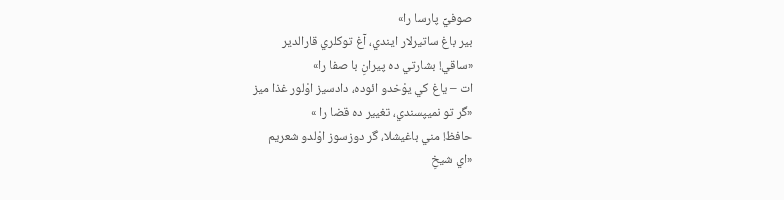صوفيِّ پارسا را»
بير باغ ساتيرلار ايندي، آغ توكلري قارالدير
«ساقي! بشارتي ده پيرانِ با صفا را»
ات – ياغ كي يوْخدو ائوده، دادسيز اوْلور غذا ميز
«گر تو نميپسندي، تغيير ده قضا را »
حافظ! مني باغيشلا، گر دوزسوز اوْلدو شعريم
«اي شيخِ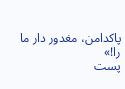پاكدامن، مغدور دار ما را!»
پست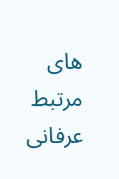های مرتبط
عرفانی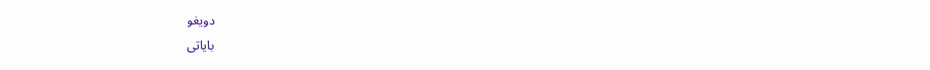دویغو
بایاتی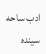ادب ساحه سینده